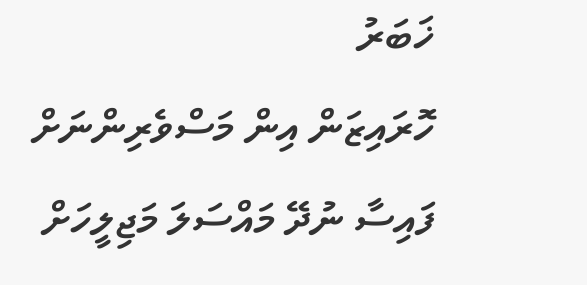ޚަބަރު
ހޮރައިޒަން އިން މަސްވެރިންނަށް ފައިސާ ނުދޭ މައްސަލަ މަޖިލީހަށް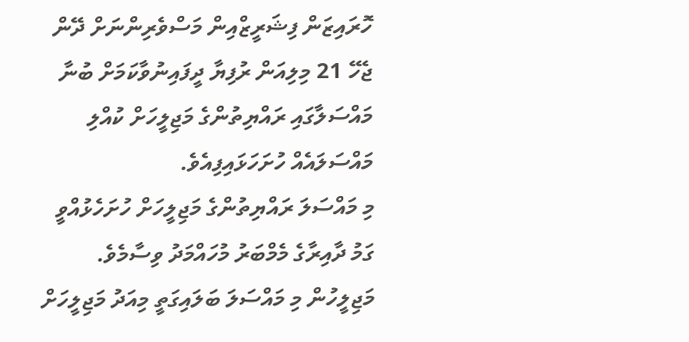ހޮރައިޒަން ފިޝަރީޒްއިން މަސްވެރިންނަށް ދޭން ޖެހޭ 21 މިލިއަން ރުފިޔާ ދީފައިނުވާކަމަށް ބުނާ މައްސަލާގައި ރައްޔިތުންގެ މަޖިލީހަށް ކުއްލި މައްސަލައެއް ހުށަހަޅައިފިއެވެ.
މި މައްސަލަ ރައްޔިތުންގެ މަޖިލީހަށް ހުށަހެޅުއްވީ ގަމު ދާއިރާގެ މެމްބަރު މުހައްމަދު ވިސާމެވެ. މަޖިލީހުން މި މައްސަލަ ބަލައިގަތީ މިއަދު މަޖިލީހަށް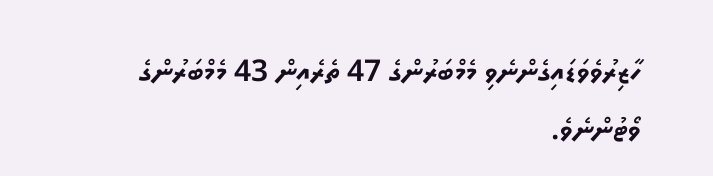ހާޒިރުވެވަޑައިގެންނެވި މެމްބަރުންގެ 47 ތެރެއިން 43 މެމްބަރުންގެ ވޯޓުންނެވެ.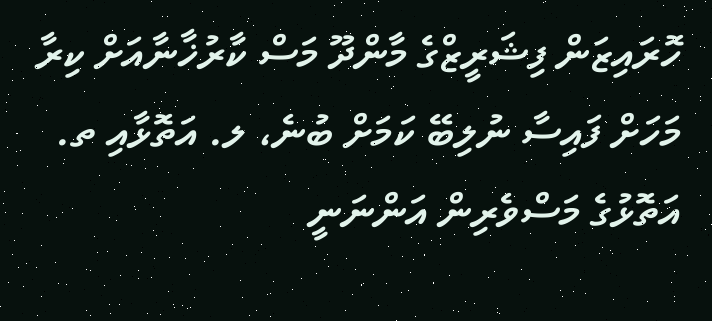ހޮރައިޒަން ފިޝަރީޒްގެ މާންދޫ މަސް ކާރުޚާނާއަށް ކިރާ މަހަށް ފައިސާ ނުލިބޭ ކަމަށް ބުނެ، ލ. އަތޮޅާއި ތ. އަތޮޅުގެ މަސްވެރިން އަންނަނީ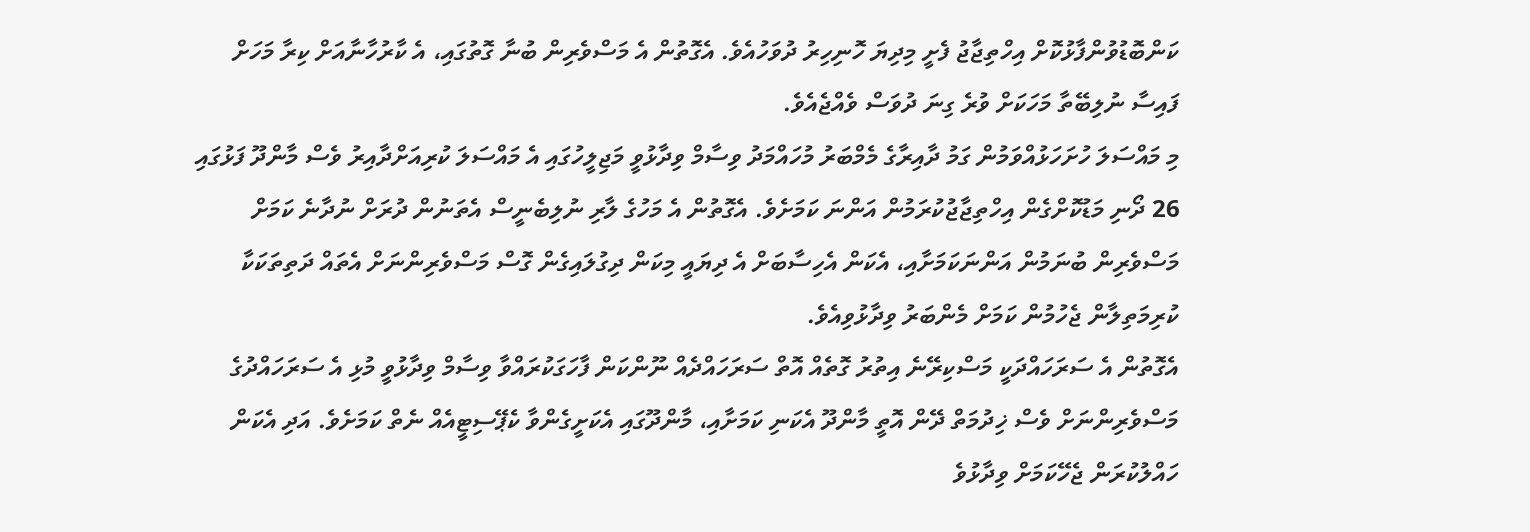ކަންބޮޑުވުންފާޅުކޮށް އިހްތިޖާޖު ފެށީ މިދިޔަ ހޮނިހިރު ދުވަހުއެވެ. އެގޮތުން އެ މަސްވެރިން ބުނާ ގޮތުގައި، އެ ކާރުހާނާއަށް ކިރާ މަހަށް ފައިސާ ނުލިބޭތާ މަހަކަށް ވުރެ ގިނަ ދުވަސް ވެއްޖެއެވެ.
މި މައްސަލަ ހުށަހަޅުއްވަމުން ގަމު ދާއިރާގެ މެމްބަރު މުހައްމަދު ވިސާމް ވިދާޅުވީ މަޖިލީހުގައި އެ މައްސަލަ ކުރިއަށްދާއިރު ވެސް މާންދޫ ފަޅުގައި 26 ދޯނި މަޑުކޮށްގެން އިހްތިޖާޖުކުރަމުން އަންނަ ކަމަށެވެ. އެގޮތުން އެ މަހުގެ ލާރި ނުލިބެނީސް އެތަނުން ދުރަށް ނުދާނެ ކަމަށް މަސްވެރިން ބުނަމުން އަންނަކަމަށާއި، އެކަން އެހިސާބަށް އެ ދިޔައީ މިކަން ދިގުލައިގެން ގޮސް މަސްވެރިންނަށް އެތައް ދަތިތަކަކާ ކުރިމަތިލާން ޖެހުމުން ކަމަށް މެންބަރު ވިދާޅުވިއެވެ.
އެގޮތުން އެ ސަރަހައްދަކީ މަސްކިރޭނެ އިތުރު ގޮތެއް އޮތް ސަރަހައްދެއް ނޫންކަން ފާހަގަކުރައްވާ ވިސާމް ވިދާޅުވީ މުޅި އެ ސަރަހައްދުގެ މަސްވެރިންނަށް ވެސް ޚިދުމަތް ދޭން އޮތީ މާންދޫ އެކަނި ކަމަށާއި، މާންދޫގައި އެކަށީގެންވާ ކެޕޭސިޓީއެއް ނެތް ކަމަށެވެ. އަދި އެކަން ހައްލުކުރަން ޖެހޭކަމަށް ވިދާޅުވެ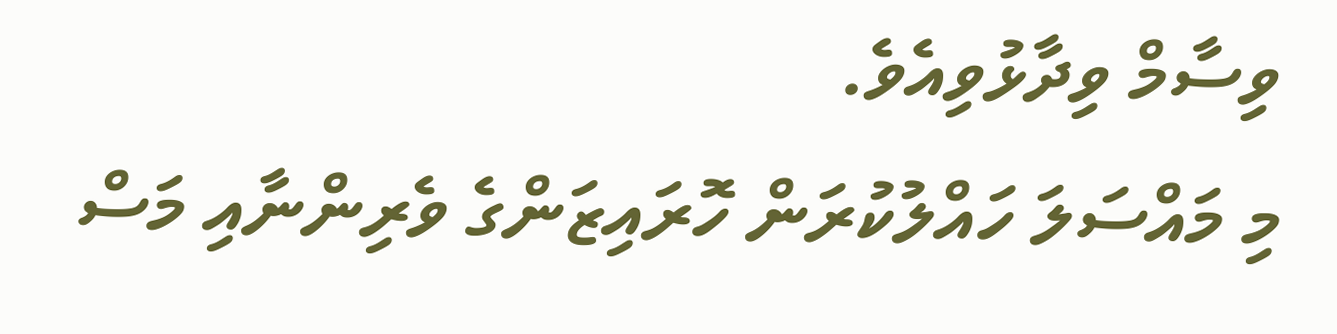ވިސާމް ވިދާޅުވިއެވެ.
މި މައްސަލަ ހައްލުކުރަން ހޮރައިޒަންގެ ވެރިންނާއި މަސް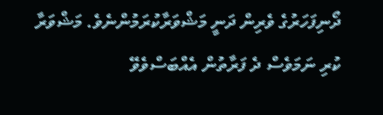ދޯނިފަހަރުގެ ވެރިން ދަނީ މަޝްވަރާކުރަމުންނެވެ. މަޝްވަރާ ކުރި ނަމަވެސް ދެ ފަރާތުން އެއްބަސްވެވޭ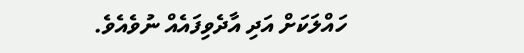ހައްލަކަށް އަދި އާދެވިފައެއް ނުވެއެވެ.